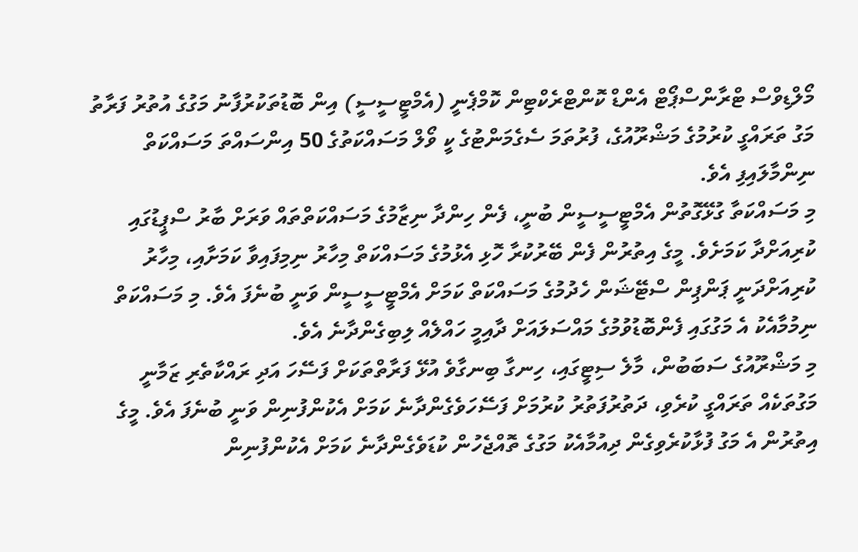މޯލްޑިވްސް ޓްރާންސްޕޯޓް އެންޑް ކޮންޓްރެކްޓިން ކޮމްޕެނީ (އެމްޓީސީސީ) އިން ބޮޑުތަކުރުފާނު މަގުގެ އުތުރު ފަރާތު މަގު ތަރައްގީ ކުރުމުގެ މަޝްރޫއުގެ، ފުރުތަމަ ސެގެމަންޓުގެ ކީ ވޯލް މަސައްކަތުގެ 50 އިންސައްތަ މަސައްކަތް ނިންމާލައިފި އެވެ.
މި މަސައްކަތާ ގުޅޭގޮތުން އެމްޓީސީސީން ބުނީ، ފެން ހިންދާ ނިޒާމުގެ މަސައްކަތްތައް ވަރަށް ބާރު ސްޕީޑުގައި ކުރިއަށްދާ ކަމަށެވެ. މީގެ އިތުރުން ފެން ބޭރުކުރާ ހޮޅި އެޅުމުގެ މަސައްކަތް މިހާރު ނިމިފައިވާ ކަމަށާއި، މިހާރު ކުރިއަށްދަނީ ޕަންޕިން ސްޓޭޝަން ހެދުމުގެ މަސައްކަތް ކަމަށް އެމްޓީސީސީން ވަނީ ބުނެފަ އެވެ. މި މަސައްކަތް ނިމުމާއެކު އެ މަގުގައި ފެންބޮޑުވުމުގެ މައްސަލައަށް ދާއިމީ ހައްލެއް ލިބިގެންދާނެ އެވެ.
މި މަޝްރޫއުގެ ސަބަބުން، މާލެ ސިޓީގައި، ހިނގާ ބިނގާވެ އުޅޭ ފަރާތްތަކަށް ފަސޭހަ އަދި ރައްކާތެރި ޒަމާނީ މަގުތަކެއް ތަރައްގީ ކުރެވި، ދަތުރުފަތުރު ކުރުމަށް ފަސޭހަވެގެންދާނެ ކަމަށް އެކުންފުނިން ވަނީ ބުނެފަ އެވެ. މީގެ އިތުރުން އެ މަގު ފުޅާކުރެވިގެން ދިއުމާއެކު މަގުގެ ތޮއްޖެހުން ކުޑަވެގެންދާނެ ކަމަށް އެކުންފުނިން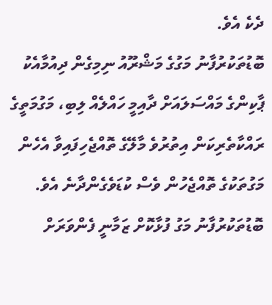ދެކެ އެވެ.
ބޮޑުތަކުރުފާނު މަގުގެ މަޝްރޫއު ނިމިގެން ދިއުމާއެކު ޕާކިންގެ މައްސަލައަށް ދާއިމީ ހައްލެއް ލިބި، މަގުމަތީގެ ރައްކާތެރިކަން އިތުރުވެ މާލޭގެ ތޮއްޖެހިފައިވާ އެހެން މަގުތަކުގެ ތޮއްޖެހުން ވެސް ކުޑަވެގެންދާނެ އެވެ.
ބޮޑުތަކުރުފާނު މަގު ފުޅާކޮށް ޒަމާނީ ފެންވަރަށް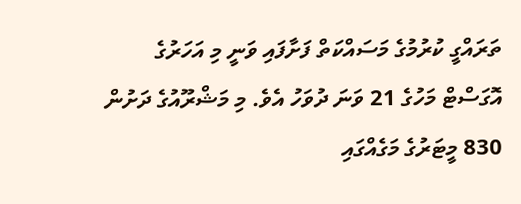ތަރައްގީ ކުރުމުގެ މަސައްކަތް ފަށާފައި ވަނީ މި އަހަރުގެ އޮގަސްޓް މަހުގެ 21 ވަނަ ދުވަހު އެވެ. މި މަޝްރޫއުގެ ދަށުން 830 މީޓަރުގެ މަގެއްގައި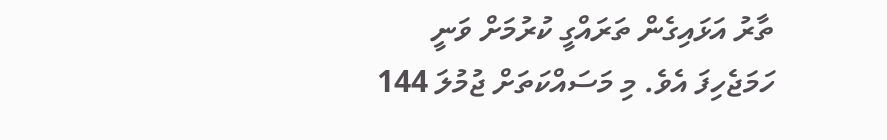ތާރު އަޅައިގެން ތަރައްގީ ކުރުމަށް ވަނީ ހަމަޖެހިފަ އެވެ. މި މަސައްކަތަށް ޖުމުލަ 144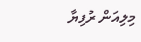މިލިއަން ރުފިޔާ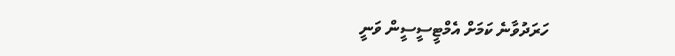ހަރަދުވާނެ ކަމަށް އެމްޓީސީސީން ވަނީ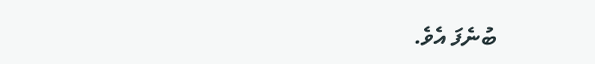ބުނެފަ އެވެ.